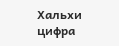Хальхи цифра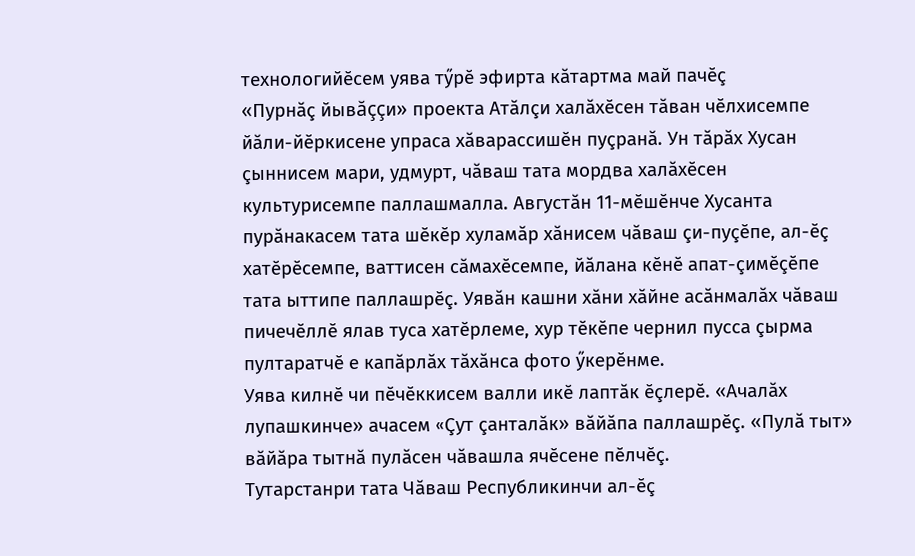технологийӗсем уява тӳрӗ эфирта кăтартма май пачӗç
«Пурнăç йывăççи» проекта Атăлçи халăхӗсен тăван чӗлхисемпе йăли-йӗркисене упраса хăварассишӗн пуçранă. Ун тăрăх Хусан çыннисем мари, удмурт, чăваш тата мордва халăхӗсен культурисемпе паллашмалла. Августăн 11-мӗшӗнче Хусанта пурăнакасем тата шӗкӗр хуламăр хăнисем чăваш çи-пуçӗпе, ал-ӗç хатӗрӗсемпе, ваттисен сăмахӗсемпе, йăлана кӗнӗ апат-çимӗçӗпе тата ыттипе паллашрӗç. Уявăн кашни хăни хăйне асăнмалăх чăваш пичечӗллӗ ялав туса хатӗрлеме, хур тӗкӗпе чернил пусса çырма пултаратчӗ е капăрлăх тăхăнса фото ӳкерӗнме.
Уява килнӗ чи пӗчӗккисем валли икӗ лаптăк ӗçлерӗ. «Ачалăх лупашкинче» ачасем «Çут çанталăк» вăйăпа паллашрӗç. «Пулă тыт» вăйăра тытнă пулăсен чăвашла ячӗсене пӗлчӗç.
Тутарстанри тата Чăваш Республикинчи ал-ӗç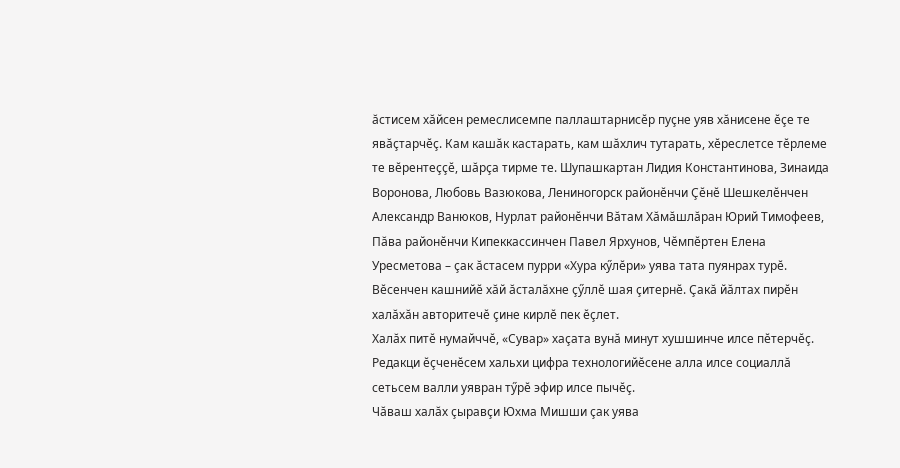ăстисем хăйсен ремеслисемпе паллаштарнисӗр пуçне уяв хăнисене ӗçе те явăçтарчӗç. Кам кашăк кастарать, кам шăхлич тутарать, хӗреслетсе тӗрлеме те вӗрентеççӗ, шăрçа тирме те. Шупашкартан Лидия Константинова, Зинаида Воронова, Любовь Вазюкова, Лениногорск районӗнчи Çӗнӗ Шешкелӗнчен Александр Ванюков, Нурлат районӗнчи Вăтам Хăмăшлăран Юрий Тимофеев, Пăва районӗнчи Кипеккассинчен Павел Ярхунов, Чӗмпӗртен Елена Уресметова – çак ăстасем пурри «Хура кӳлӗри» уява тата пуянрах турӗ. Вӗсенчен кашнийӗ хăй ăсталăхне çӳллӗ шая çитернӗ. Çакă йăлтах пирӗн халăхăн авторитечӗ çине кирлӗ пек ӗçлет.
Халăх питӗ нумайччӗ, «Сувар» хаçата вунă минут хушшинче илсе пӗтерчӗç. Редакци ӗçченӗсем хальхи цифра технологийӗсене алла илсе социаллă сетьсем валли уявран тӳрӗ эфир илсе пычӗç.
Чăваш халăх çыравçи Юхма Мишши çак уява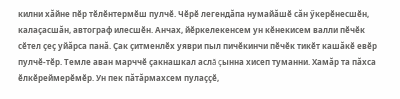килни хăйне пӗр тӗлӗнтермӗш пулчӗ. Чӗрӗ легендăпа нумайăшӗ сăн ӳкерӗнесшӗн, калаçасшăн, автограф илесшӗн. Анчах, йӗркелекенсем ун кӗнекисем валли пӗчӗк сӗтел çеç уйăрса панă. Çак çитменлӗх уяври пыл пичӗкинчи пӗчӗк тикӗт кашăкӗ евӗр пулчӗ-тӗр. Темле аван марччӗ çакнашкал аслă çынна хисеп туманни. Хамăр та пăхса ӗлкӗреймерӗмӗр. Ун пек пăтăрмахсем пулаççӗ,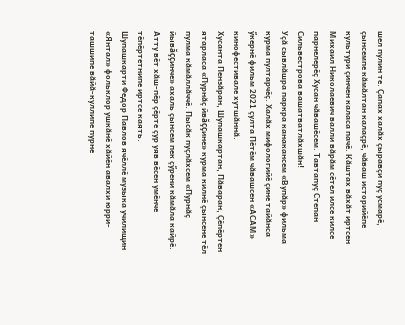шел пулин те. Çапах халăх çыравçи пуç усмарӗ, çынсемпе кăмăлтан калаçрӗ, чăваш историйӗпе культури çинчен каласа пачӗ. Кăштах вăхăт иртсен Михаил Николаевич валли вăрăм сӗтел илсе килсе парнелерӗç Хусан чăвашӗсем. Тавтапуç Степан Сильвестрова вашатватлăхшăн!
Уçă сывлăшра паркра канакансем «Вупăр» фильма курма пултарчӗç. Халăх мифологийӗ çине тайăнса ӳкернӗ фильм 2021 çулта Пӗтӗм чăвашсен «АСАМ» кинофестивале хутшăннă.
Хусанта Пензăран, Шупашкартан, Пăваран, Çӗпӗртен ятарласа «Пурнăç йвăççине» курма килнӗ çынсене тӗл пулма кăмăллăччӗ. Пысăк пуçлăхсем «Пурнăç йывăççинче» ахаль çынсем пек çӳрени кăмăла кайрӗ. Атту вӗт хăш-пӗр çӗрте çур уяв вӗсен умӗнче тӗпӗртетнипе иртсе каять.
Шупашкарти Федор Павлов ячӗллӗ музыка училищин «Янтал» фольклор ушкăнӗ хăйӗн авалхи юрри-ташшипе вăйă-куллипе пурне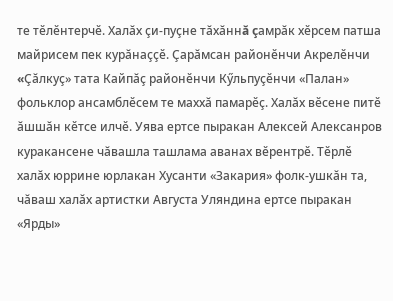те тӗлӗнтерчӗ. Халăх çи-пуçне тăхăннă çамрăк хӗрсем патша майрисем пек курăнаççӗ. Çарăмсан районӗнчи Акрелӗнчи «Çăлкуç» тата Кайпăç районӗнчи Кӳльпуçӗнчи «Палан» фольклор ансамблӗсем те маххă памарӗç. Халăх вӗсене питӗ ăшшăн кӗтсе илчӗ. Уява ертсе пыракан Алексей Алексанров куракансене чăвашла ташлама аванах вӗрентрӗ. Тӗрлӗ халăх юррине юрлакан Хусанти «Закария» фолк-ушкăн та, чăваш халăх артистки Августа Уляндина ертсе пыракан «Ярды»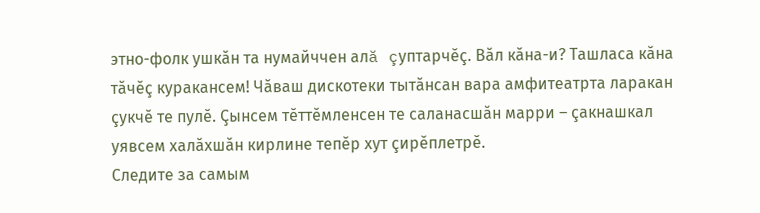этно-фолк ушкăн та нумайччен алă çуптарчӗç. Вăл кăна-и? Ташласа кăна тăчӗç куракансем! Чăваш дискотеки тытăнсан вара амфитеатрта ларакан çукчӗ те пулӗ. Çынсем тӗттӗмленсен те саланасшăн марри – çакнашкал уявсем халăхшăн кирлине тепӗр хут çирӗплетрӗ.
Следите за самым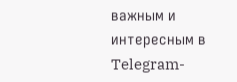важным и интересным в Telegram-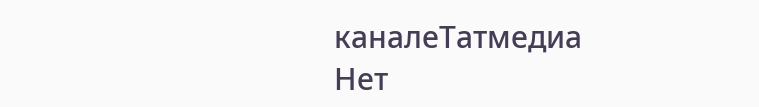каналеТатмедиа
Нет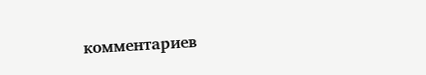комментариев